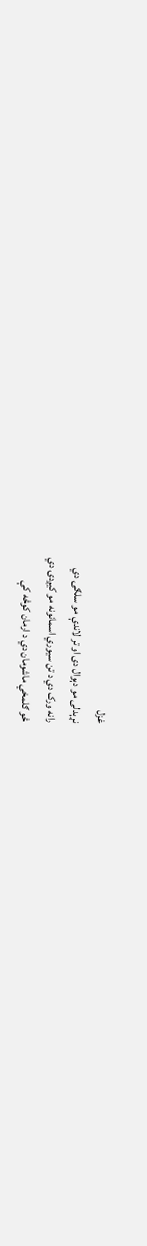غزل
نړېدلی مو دېوال دی او تر لاندې مو سلګۍ دي
رانه ورک دي د تن سیوري اسمانونه مو کیږدۍ دي
څو ګلمخي ماشومان دي د ارمان کوڅه کې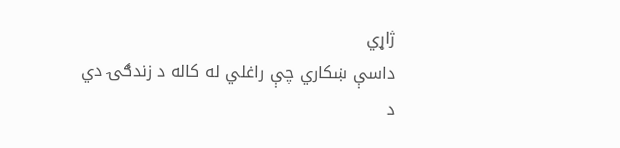ژاړي
داسې ښکاري چې راغلي له کاله د زندګۍ دي
د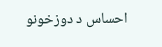احساس د دوزخونو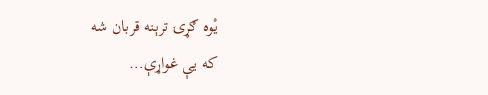یْوه ګړۍ ترېنه قربان شه
که یې غواړې…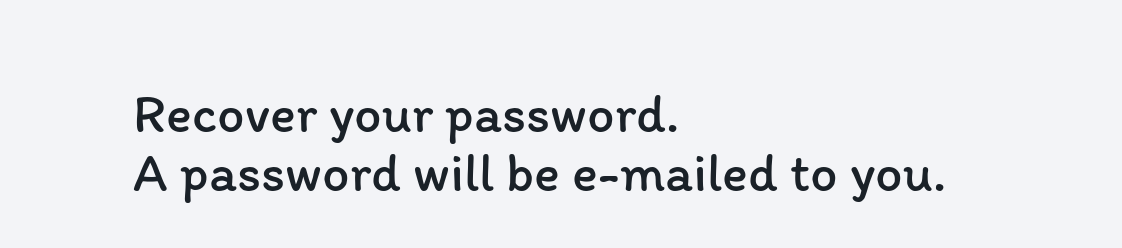Recover your password.
A password will be e-mailed to you.